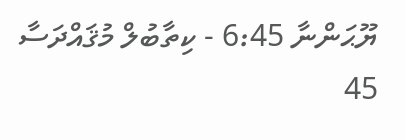ޔޫޙަންނާ 6:45 - ކިތާބުލް މުޤައްދަސާ
45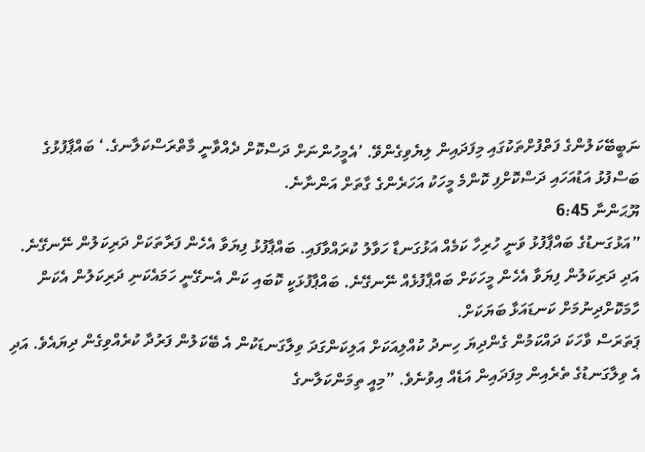ނަބީބޭކަލުންގެ ފަތްފުށްތަކުގައި މިފަދައިން ލިޔެވިގެންވޭ. ’އެމީހުންނަށް ދަސްކޮށް ދެއްވާނީ މާތްރަސްކަލާނގެ.‘ ބައްޕާފުޅުގެ ބަސްފުޅު އަޑުއަހައި ދަސްކޮށްފި ކޮންމެ މީހަކު އަހަރެންގެ ގާތަށް އަންނާނެ.
ޔޫޙަންނާ 6:45
”އަޅުގަނޑުގެ ބައްޕާފުޅު ވަނީ ހުރިހާ ކަމެއް އަޅުގަނޑާ ހަވާލު ކުރައްވާފައި. ބައްޕާފުޅު ފިޔަވާ އެހެން ފަރާތަކަށް ދަރިކަލުން ނޭނގޭނެ. އަދި ދަރިކަލުން ފިޔަވާ އެހެން މީހަކަށް ބައްޕާފުޅެއް ނޭނގޭނެ. ބައްޕާފުޅަކީ ކޮބައި ކަން އެނގޭނީ ހަމައެކަނި ދަރިކަލުން އެކަން ހާމަކޮށްދިނުމަށް ކަނޑައަޅާ ބަޔަކަށް.
ޕަތަރަސް ވާހަކަ ދައްކަމުން ގެންދިޔަ ހިނދު ކުއްލިއަކަށް އަލިކަންގަދަ ވިލާގަނޑަކުން އެ ބޭކަލުން ފަރުދާ ކުރެއްވިގެން ދިޔައެވެ. އަދި އެ ވިލާގަނޑުގެ ތެރެއިން މިފަދައިން އަޑެއް އިވުނެވެ. ”މިއީ ތިމަންކަލާނގެ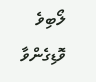ލޯބިވެ ވޮޑިގެންވާ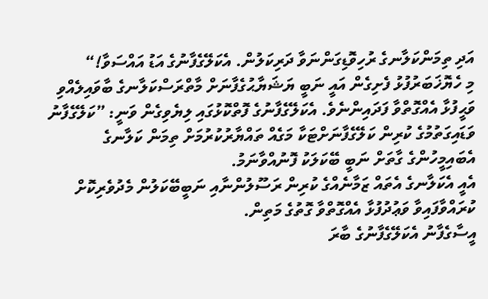އަދި ތިމަންކަލާނގެ ރުހިވޮޑިގަންނަވާ ދަރިކަލުން. އެކަލޭގެފާނުގެ އަޑު އައްސަވާ!“
މި ހެޔޮޚަބަރުފުޅު ފެށިގެން އައީ ނަބީ ޔަޝަޔާޙުގެފާނަށް މާތްރަސްކަލާނގެ ބާވައިލެއްވި ވަޙީފުޅާ އެއްގޮތްވާ ފަދައިންނެވެ. އެކަލޭގެފާނުގެ ފޮތްކޮޅުގައި ލިޔެވިގެން ވަނީ: ”ކަލޭގެފާނު ވަޑައިގަތުމުގެ ކުރިން ކަލޭގެފާނަށްޓަކާ މަގެއް ތައްޔާރުކުރުމަށް ތިމަން ކަލާނގެ އެބައިމީހުންގެ ގާތަށް ނަބީ ބޭކަލަކު ފޮނުއްވާނަމު.
އެއީ އެކަލާނގެ އެތައް ޒަމާނެއްގެ ކުރިން ރަސޫލުންނާއި ނަބީބޭކަލުން މެދުވެރިކޮށް ކުރައްވާފައިވާ ވަޢުދުފުޅާ އެއްގޮތްވާ ގޮތުގެ މަތިން.
އީސާގެފާނު އެކަލޭގެފާނުގެ ބާރަ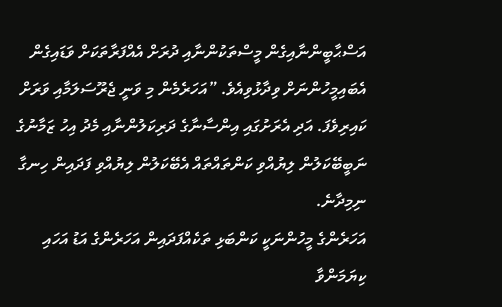އަސްޙާބީންނާއިގެން މީސްތަކުންނާއި ދުރަށް އެއްފަރާތަކަށް ވަޑައިގެން އެބައިމީހުންނަށް ވިދާޅުވިއެވެ. ”އަހަރެމެން މި ވަނީ ޖެރޫސަލަމާއި ވަރަށް ކައިރިވެފަ. އަދި އެރަށުގައި އިންސާނާގެ ދަރިކަލުންނާއި މެދު އިހު ޒަމާނުގެ ނަބީބޭކަލުން ލިޔުއްވި ކަންތައްތައް އެބޭކަލުން ލިޔުއްވި ފަދައިން ހިނގާ ނިމިދާނެ.
އަހަރެންގެ މީހުންނަކީ ކަންބަޅި ތަކެއްފަދައިން އަހަރެންގެ އަޑު އަހައި ކިޔަމަންވާ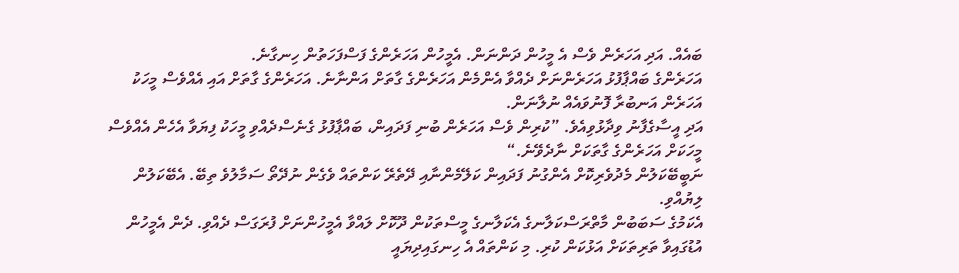ބައެއް. އަދި އަހަރެން ވެސް އެ މީހުން ދަންނަން. އެމީހުން އަހަރެންގެ ފަސްފަހަތުން ހިނގާނެ.
އަހަރެންގެ ބައްޕާފުޅު އަހަރެންނަށް ދެއްވާ އެންމެން އަހަރެންގެ ގާތަށް އަންނާނެ. އަހަރެންގެ ގާތަށް އައި އެއްވެސް މީހަކު އަހަރެން އަނބުރާ ފޮނުވައެއް ނުލާނަން.
އަދި އީސާގެފާނު ވިދާޅުވިއެވެ. ”ކުރިން ވެސް އަހަރެން ބުނި ފަދައިން، ބައްޕާފުޅު ގެނެސްދެއްވި މީހަކު ފިޔަވާ އެހެން އެއްވެސް މީހަކަށް އަހަރެންގެ ގާތަކަށް ނާދެވޭނެ.“
ނަބީބޭކަލުން މެދުވެރިކޮށް އެންގުނު ފަދައިން ކަލޭމެންނާއި ދޭތެރޭ ކަންތައް ވެގެން ނުދޭތޯ ސަމާލުވެ ތިބޭ. އެބޭކަލުން ލިޔުއްވި.
އެކަމުގެ ސަބަބުން މާތްރަސްކަލާނގެ އެކަލާނގެ މީސްތަކުން ދޫކޮށް ލައްވާ އެމީހުންނަށް ފުރަގަސް ދެއްވި. ދެން އެމީހުން އުޑުގައިވާ ތަރިތަކަށް އަޅުކަން ކުރި. މި ކަންތައް އެ ހިނގައިދިޔައީ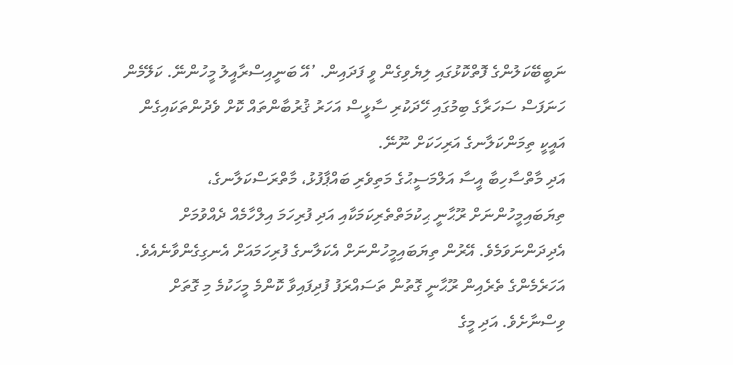ނަބީބޭކަލުންގެ ފޮތްކޮޅުގައި ލިޔެވިގެން ވީ ފަދައިން. ’އޭ ބަނީއިސްރާއީލު މީހުންނޭ. ކަލޭމެން ހަނަފަސް ސަހަރާގެ ބިމުގައި ހޭދަކުރި ސާޅީސް އަހަރު ޤުރުބާންތައް ކޮށް ވެދުންތަކައިގެން އައީކީ ތިމަންކަލާނގެ އަރިހަކަށް ނޫނޭ.
އަދި މާތްސާހިބާ އީސާ އަލްމަސީޙުގެ މަތިވެރި ބައްޕާފުޅު، މާތްރަސްކަލާނގެ، ތިޔަބައިމީހުންނަށް ރޫޙާނީ ޙިކުމަތްތެރިކަމަކާއި އަދި ފުރިހަމަ އިލްހާމެއް ދެއްވުމަށް އެދިދަންނަވަމެވެ. އޭރުން ތިޔަބައިމީހުންނަށް އެކަލާނގެ ފުރިހަމައަށް އެނގިގެންވާނެއެވެ.
އަހަރެމެންގެ ތެރެއިން ރޫޙާނީ ގޮތުން ތަސައްރަފު ފުދިފައިވާ ކޮންމެ މީހަކުމެ މި ގޮތަށް ވިސްނާށެވެ. އަދި މީގެ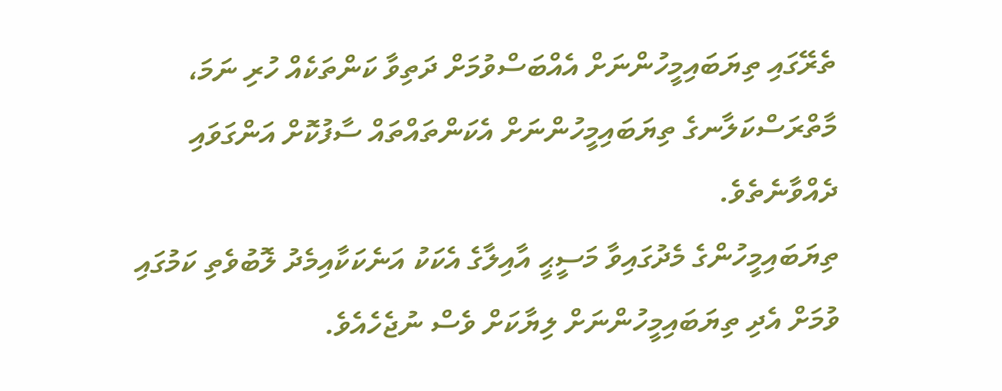ތެރޭގައި ތިޔަބައިމީހުންނަށް އެއްބަސްވުމަށް ދަތިވާ ކަންތަކެއް ހުރި ނަމަ، މާތްރަސްކަލާނގެ ތިޔަބައިމީހުންނަށް އެކަންތައްތައް ސާފުކޮށް އަންގަވައި ދެއްވާނެތެވެ.
ތިޔަބައިމީހުންގެ މެދުގައިވާ މަސީޙީ އާއިލާގެ އެކަކު އަނެކަކާއިމެދު ލޮބުވެތި ކަމުގައި ވުމަށް އެދި ތިޔަބައިމީހުންނަށް ލިޔާކަށް ވެސް ނުޖެހެއެވެ.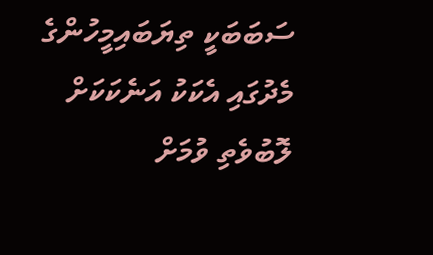ސަބަބަކީ ތިޔަބައިމީހުންގެ މެދުގައި އެކަކު އަނެކަކަށް ލޮބުވެތި ވުމަށް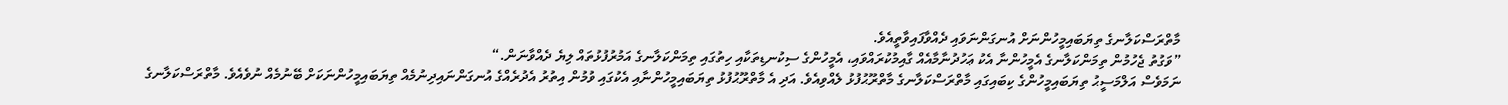މާތްރަސްކަލާނގެ ތިޔަބައިމީހުންނަށް އުނގަންނަވައި ދެއްވާފައިވާތީއެވެ.
”ވަގުތު ޖެހުމުން ތިމަންކަލާނގެ އެމީހުންނާ އެކު ޢަހުދުނާމާއެއް ގާއިމުކުރައްވައި، އެމީހުންގެ ސިކުނޑިތަކާއި ހިތުގައި ތިމަންކަލާނގެ އަމުރުފުޅުތައް ލިޔެ ދެއްވާނަން.“
ނަމަވެސް އަލްމަސީޙު ތިޔަބައިމީހުންގެ ކިބައިގައި މާތްރަސްކަލާނގެ މާތްރޫޙުފުޅު ލެއްވިއެވެ. އަދި އެ މާތްރޫޙުފުޅު ތިޔަބައިމީހުންނާއި އެކުގައި ވުމުން އިތުރު އެދުރެއްގެ އުނގަންނައިދިނުމެއް ތިޔަބައިމީހުންނަކަށް ބޭނުމެއް ނުވެއެވެ. މާތްރަސްކަލާނގެ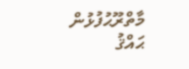މާތްރޫޙުފުޅުން ޙައްޤު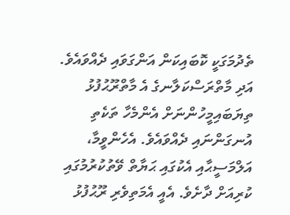ތެދުމަގަކީ ކޮބައިކަން އަންގަވައި ދެއްވައެވެ. އަދި މާތްރަސްކަލާނގެ އެ މާތްރޫޙުފުޅު ތިޔަބައިމީހުންނަށް އެންމެހާ ތަކެތި އުނގަންނައި ދެއްވައެވެ. އެހެންވީމާ، އަލްމަސީޙާއި އެކުގައި ޙަޔާތް ވޭތުކުރުމުގައި ކުރިއަށް ދާށެވެ. އެއީ އެމަތިވެރި ރޫޙުފުޅު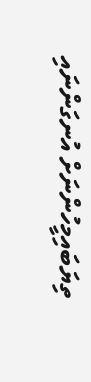ތިޔަބައިމީހުންނަށް އުނގަންނައި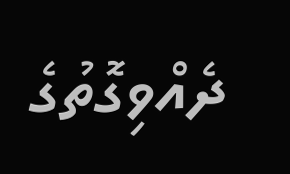ދެއްވިގޮތުގެ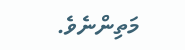މަތިންނެވެ.